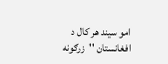امو سيند هر کال د افغانستان ''زرګونه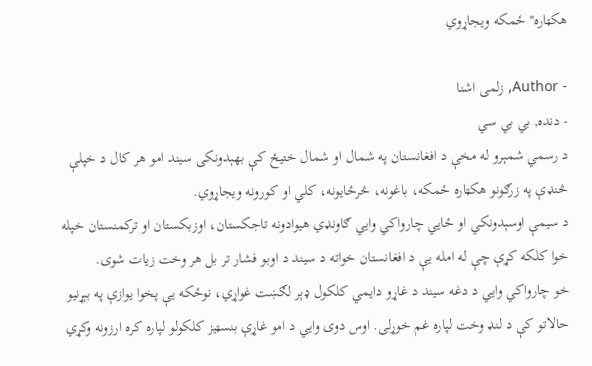هکټاره'' ځمکه ویجاړوي

- Author, زلمی اشنا
- دنده, بي بي سي
د رسمي شمېرو له مخې د افغانستان په شمال او شمال ختیځ کې بهېدونکی سیند امو هر کال د خپلې څنډې په زرګونو هکټاره ځمکه، باغونه، څرځایونه، کلي او کورونه ویجاړوي.
د سیمې اوسېدونکي او ځايي چارواکي وايي ګاونډي هیوادونه تاجکستان، اوزبکستان او ترکمنستان خپله خوا کلکه کړې چې له امله یې د افغانستان خواته د سیند د اوبو فشار تر بل هر وخت زیات شوی.
خو چارواکي وايي د دغه سیند د غاړو دایمي کلکول ډېر لګښت غواړي، نوځکه یې پخوا یوازې په بېړنیو حالاتو کې د لنډ وخت لپاره غم خوړلی. اوس دوی وایي د امو غاړې بنسټیز کلکولو لپاره کره ارزونه وکړي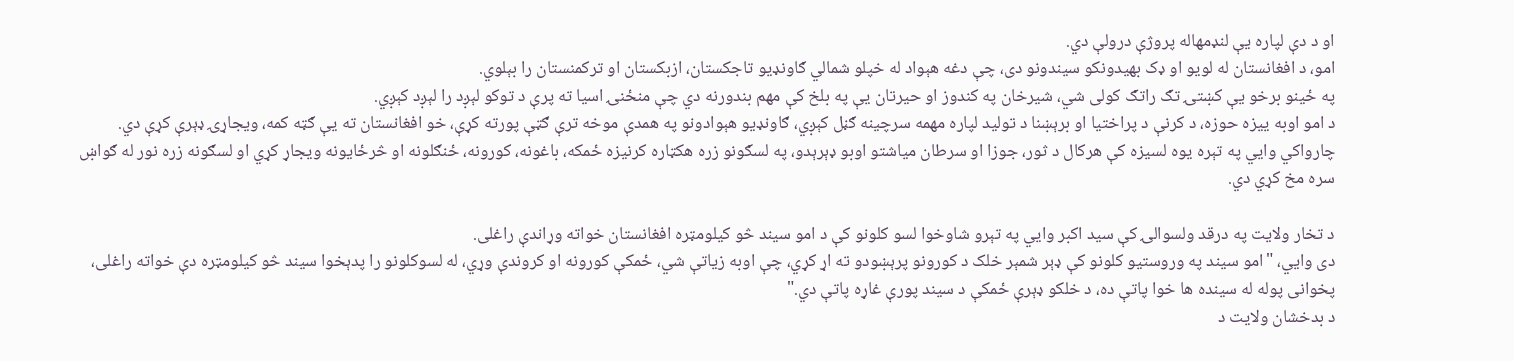او د دې لپاره یې لنډمهاله پروژې درولې دي.
امو، د افغانستان له لویو او ډک بهیدونکو سیندونو دی، چې دغه هېواد له خپلو شمالي ګاونډیو تاجکستان، ازبکستان او ترکمنستان را بېلوي.
په ځینو برخو یې کښتۍ تګ راتګ کولی شي، شیرخان په کندوز او حیرتان یې په بلخ کې مهم بندورنه دي چې منځنۍ اسیا ته پرې د توکو لېږد را لېږد کېږي.
د امو اوبه ییزه حوزه، د کرنې د پراختیا او برېښنا د تولید لپاره مهمه سرچینه ګڼل کېږي، ګاونډیو هېوادونو په همدې موخه ترې ګټې پورته کړې، خو افغانستان ته یې ګټه کمه، ویجاړۍ ډېرې کړې دي.
چارواکي وايي په تېره یوه لسیزه کې هرکال د ثور، جوزا او سرطان میاشتو اوبو ډېرېدو، په لسګونو زره هکټاره کرنیزه ځمکه، باغونه، کورونه، ځنګلونه او څرځایونه ویجاړ کړي او لسګونه زره نور له ګواښ سره مخ کړي دي.

د تخار ولایت په درقد ولسوالۍ کې سید اکبر وايي په تېرو شاوخوا لسو کلونو کې د امو سیند څو کیلومټره افغانستان خواته وړاندې راغلی.
دی وايي، "امو سیند په وروستیو کلونو کې ډېر شمېر خلک د کورونو پرېښودو ته اړ کړي، چې اوبه زیاتې شي، ځمکې کورونه او کروندې وړي، له لسوکلونو را پدېخوا سیند څو کیلومټره دې خواته راغلی، پخوانی پوله له سینده ها خوا پاتې ده، د خلکو ډېرې ځمکې د سیند پورې غاړه پاتې دي."
د بدخشان ولایت د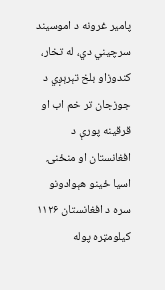پامیر غرونه د اموسیند سرچیني دي، له تخار، کندوزاو بلخ تېرېږي د جوزجان تر خم اب او قرقینه پورې د افغانستان او منځنۍ اسیا ځینو هېوادونو سره د افغانستان ۱۱۲۶ کیلومټره پوله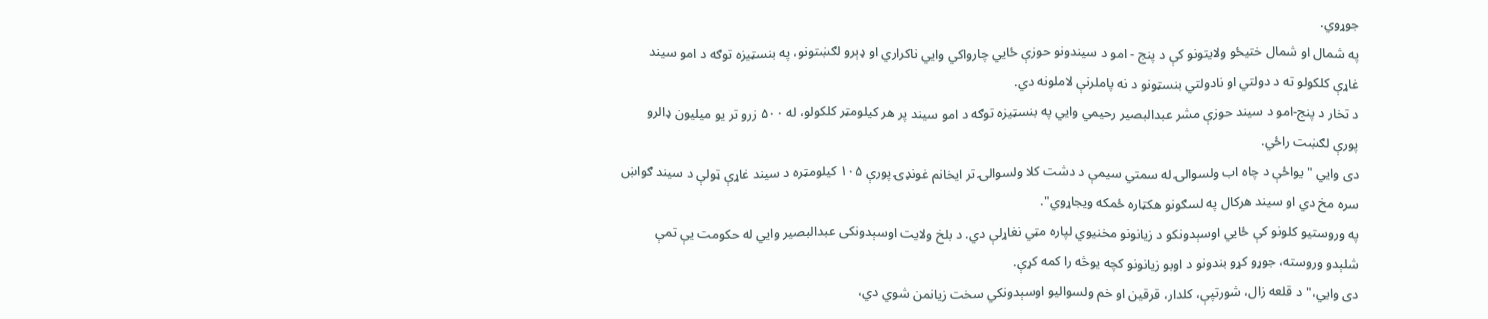جوړوي.
په شمال او شمال ختیځو ولایتونو کې د پنج - امو د سیندونو حوزې ځايي چارواکي وايي ناکراري او ډېرو لګښتونو، په بنسټیزه توګه د امو سیند غاړې کلکولو ته د دولتي او نادولتي بنسټونو د نه پاملرنې لاملونه دي.
د تخار د پنج-امو د سیند حوزې مشر عبدالبصیر رحیمي وايي په بنسټیزه توګه د امو سیند پر هر کیلومټر کلکولو، له ۵۰۰ زرو تر یو میلیون ډالرو پورې لګښت راځي.
دی وايي "یواځې د چاه اب ولسوالۍ له سمتي سیمې د دشت کلا ولسوالۍ تر ایخانم غونډۍ پورې ۱۰۵ کیلومټره د سیند غاړې ټولې د سیند ګواښ سره مخ دي او سیند هرکال په لسګونو هکټاره ځمکه ویجاړوي".
په وروستیو کلونو کې ځايي اوسېدونکو د زیانونو مخنیوي لپاره مټي نغاړلې دي. د بلخ ولایت اوسېدونکی عبدالبصیر وايي له حکومت یې تمې شلېدو وروسته، جوړو کړو بندونو د اوبو زیانونو کچه یوڅه را کمه کړې.
دی وايي،" د قلعه زال، شورتپې، کلدار، قرقین او خم ولسوالیو اوسېدونکي سخت زیانمن شوي دي،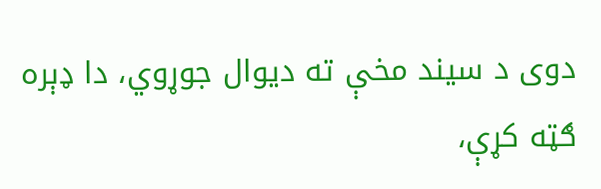دوی د سیند مخې ته دیوال جوړوي، دا ډېره ګټه کړې،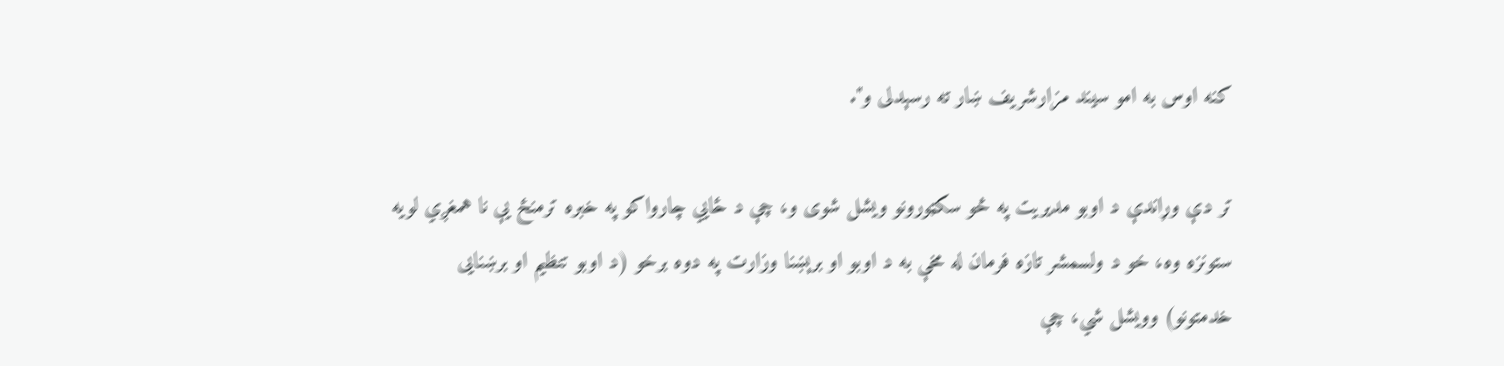کنه اوس به امو سیند مزارشریف ښار ته رسېدلی و".

تر دې وړاندې د اوبو مدیریت په څو سکټورونو ویشل شوی و، چې د ځايي چارواکو په خبره ترمنځ یې نا همغږي لویه ستونزه وه، خو د ولسمشر تازه فرمان له مخې به د اوبو او برېښنا وزارت په دوه برخو (د اوبو تنظیم او برښنایی خدمتونو) وویشل شي، چې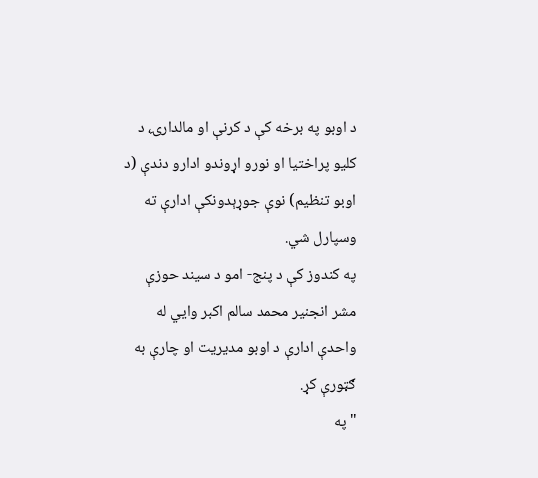د اوبو په برخه کې د کرنې او مالدارۍ، د کلیو پراختیا او نورو اړوندو ادارو دندې (د اوبو تنظیم) نوې جوړېدونکې ادارې ته وسپارل شي.
په کندوز کې د پنج- امو د سیند حوزې مشر انجنیر محمد سالم اکبر وايي له واحدې ادارې د اوبو مدیریت او چارې به ګټورې کړ.
"په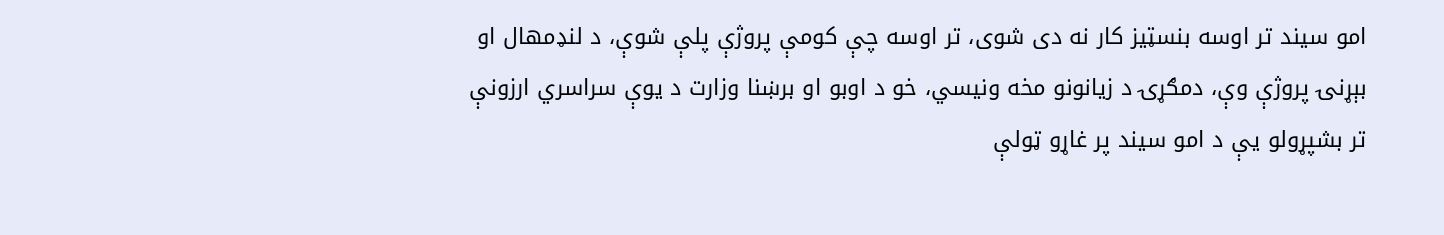امو سیند تر اوسه بنسټیز کار نه دی شوی، تر اوسه چې کومې پروژې پلې شوې، د لنډمهال او بېړنۍ پروژې وې، دمګړۍ د زیانونو مخه ونیسي، خو د اوبو او برښنا وزارت د یوې سراسري ارزونې تر بشپړولو یې د امو سیند پر غاړو ټولې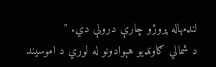لنډمهاله پروژو چارې درولې دي. "
د شمالي ګاونډیو هېوادونو له لوري د اموسیند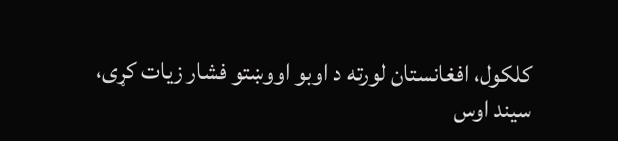کلکول، افغانستان لورته د اوبو اووښتو فشار زیات کړی، سیند اوس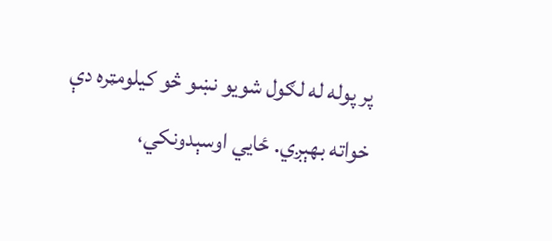پر پوله له لګول شویو نښو څو کیلومټره دې خواته بهېږي. ځايي اوسېدونکي،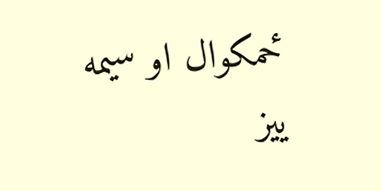ځمکوال او سیمه ییز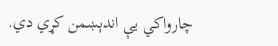چارواکي یې اندېښمن کړي دي.